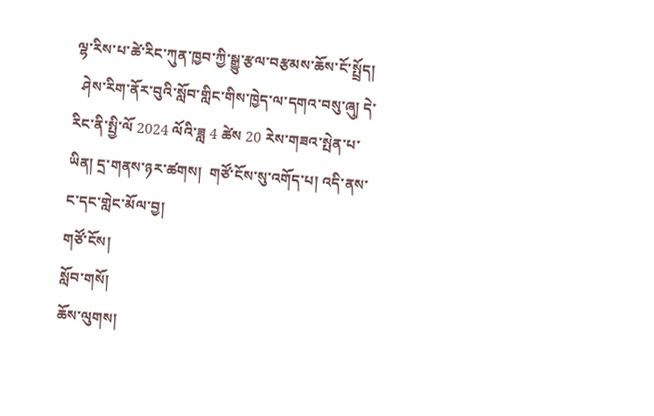ལྷ་རིས་པ་ཚེ་རིང་ཀུན་ཁྱབ་ཀྱི་སྒྱུ་རྩལ་བརྩམས་ཆོས་ངོ་སྤྲོད།
  ཤེས་རིག་ནོར་བུའི་སློབ་གླིང་གིས་ཁྱེད་ལ་དགའ་བསུ་ཞུ། དེ་རིང་ནི་སྤྱི་ལོ 2024 ལོའི་ཟླ 4 ཚེས 20 རེས་གཟའ་སྤེན་པ་ཡིན། དྲ་གནས་ཉར་ཚགས།  གཙོ་ངོས་སུ་འགོད་པ། འདི་ནས་ང་དང་གླེང་མོལ་བྱ།
གཙོ་ངོས།
སློབ་གསོ།
ཆོས་ལུགས།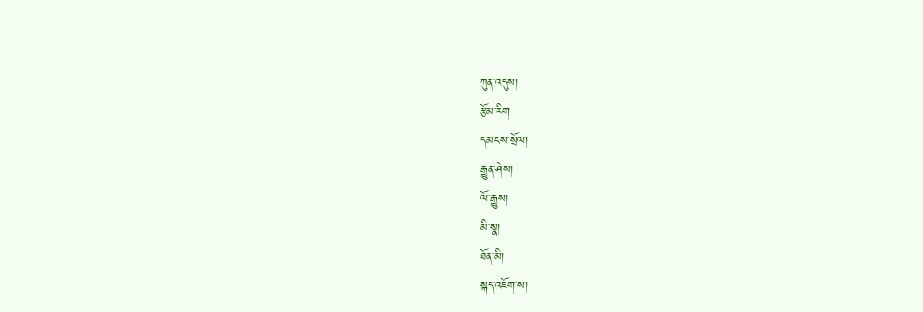ཀུན་འདུས།
རྩོམ་རིག
དམངས་སྲོལ།
རྒྱུན་ཤེས།
ལོ་རྒྱུས།
མི་སྣ།
ཐོན་མི།
སྐད་འཇོག་ས།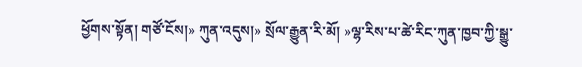ཕྱོགས་སྟོན། གཙོ་ངོས།» ཀུན་འདུས།» སྲོལ་རྒྱུན་རི་མོ། »ལྷ་རིས་པ་ཚེ་རིང་ཀུན་ཁྱབ་ཀྱི་སྒྱུ་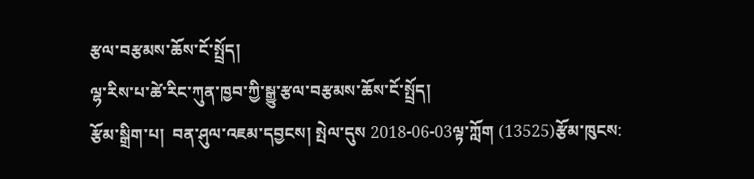རྩལ་བརྩམས་ཆོས་ངོ་སྤྲོད།
ལྷ་རིས་པ་ཚེ་རིང་ཀུན་ཁྱབ་ཀྱི་སྒྱུ་རྩལ་བརྩམས་ཆོས་ངོ་སྤྲོད།
རྩོམ་སྒྲིག་པ།  བན་ཤུལ་འཇམ་དབྱངས། སྤེལ་དུས 2018-06-03ལྟ་ཀློག (13525)རྩོམ་ཁུངས: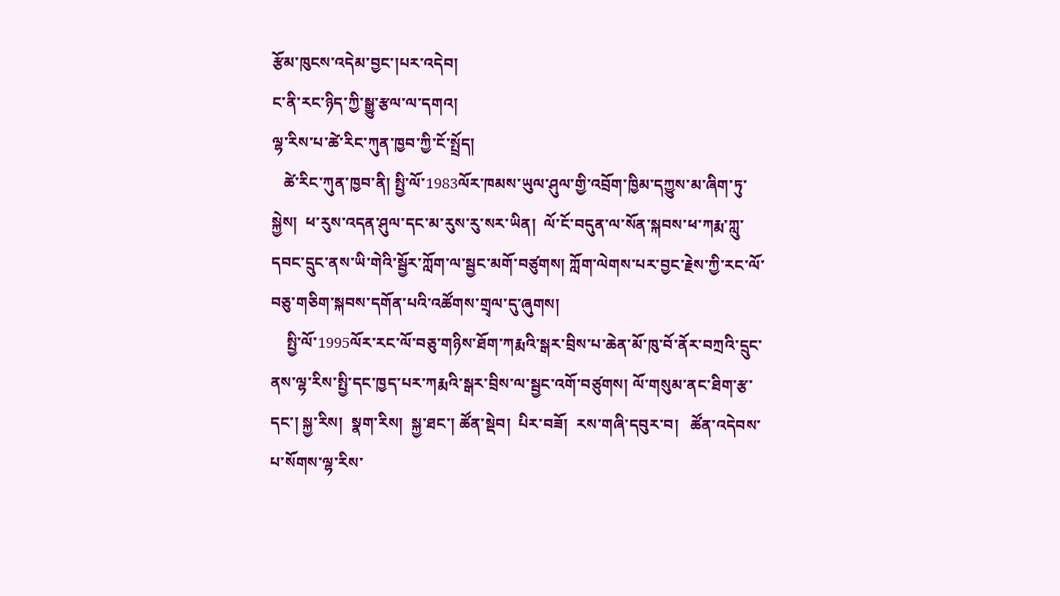རྩོམ་ཁུངས་འདེམ་བྱང་།པར་འདེབ།
ང་ནི་རང་ཉིད་ཀྱི་སྒྱུ་རྩལ་ལ་དགའ།
ལྷ་རིས་པ་ཚེ་རིང་ཀུན་ཁྱབ་ཀྱི་ངོ་སྤྲོད།
   ཚེ་རིང་ཀུན་ཁྱབ་ནི། སྤྱི་ལོ་1983ལོར་ཁམས་ཡུལ་ཤུལ་གྱི་འབྲོག་ཁྱིམ་དཀྱུས་མ་ཞིག་ཏུ་སྐྱེས།  ཕ་རུས་འདན་ཤུལ་དང་མ་རུས་རུ་སར་ཡིན།  ལོ་ངོ་བདུན་ལ་སོན་སྐབས་ཕ་ཀརྨ་ཀླུ་དབང་དྲུང་ནས་ཡི་གེའི་སྦྱོར་ཀློག་ལ་སྦྱང་མགོ་བཙུགས། ཀློག་ལེགས་པར་བྱང་རྗེས་ཀྱི་རང་ལོ་བཅུ་གཅིག་སྐབས་དགོན་པའི་འཚོགས་གྲྭལ་དུ་ཞུགས།
    སྤྱི་ལོ་1995ལོར་རང་ལོ་བཅུ་གཉིས་ཐོག་ཀརྨའི་སྒར་བྲིས་པ་ཆེན་མོ་ཁུ་བོ་ནོར་བཀྲའི་དྲུང་ནས་ལྷ་རིས་སྤྱི་དང་ཁྱད་པར་ཀརྨའི་སྒར་བྲིས་ལ་སྦྱང་འགོ་བཙུགས། ལོ་གསུམ་ནང་ཐིག་རྩ་དང་། སྐྱ་རིས།  སྣག་རིས།  སྐྱ་ཐང་། ཚོན་སྡེབ།  པིར་བཟོ།  རས་གཞི་དབུར་བ།   ཚོན་འདེབས་པ་སོགས་ལྷ་རིས་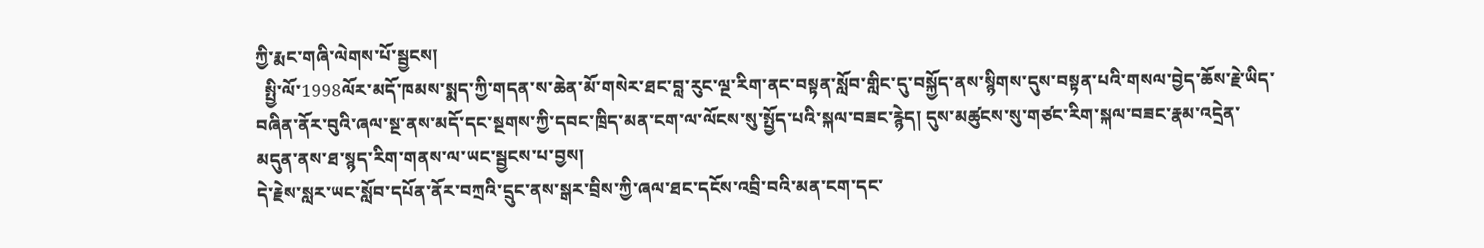ཀྱི་རྨང་གཞི་ལེགས་པོ་སྦྱངས།
  སྤྱི་ལོ་1998ལོར་མདོ་ཁམས་སྨད་ཀྱི་གདན་ས་ཆེན་མོ་གསེར་ཐང་བླ་རུང་ལྔ་རིག་ནང་བསྟན་སློབ་གླིང་དུ་བསྐྱོད་ནས་སྙིགས་དུས་བསྟན་པའི་གསལ་བྱེད་ཆོས་རྗེ་ཡིད་བཞིན་ནོར་བུའི་ཞལ་སྔ་ནས་མདོ་དང་སྔགས་ཀྱི་དབང་ཁྲིད་མན་ངག་ལ་ལོངས་སུ་སྤྱོད་པའི་སྐལ་བཟང་རྙེད། དུས་མཚུངས་སུ་གཙང་རིག་སྐལ་བཟང་རྣམ་འདྲེན་མདུན་ནས་ཐ་སྙད་རིག་གནས་ལ་ཡང་སྦྱངས་པ་བྱས།
དེ་རྗེས་སླར་ཡང་སློབ་དཔོན་ནོར་བཀྲའི་དྲུང་ནས་སྒར་བྲིས་ཀྱི་ཞལ་ཐང་དངོས་འབྲི་བའི་མན་ངག་དང་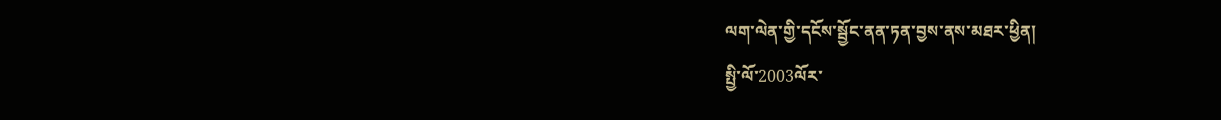ལག་ལེན་གྱི་དངོས་སྦྱོང་ནན་ཏན་བྱས་ནས་མཐར་ཕྱིན།
སྤྱི་ལོ་2003ལོར་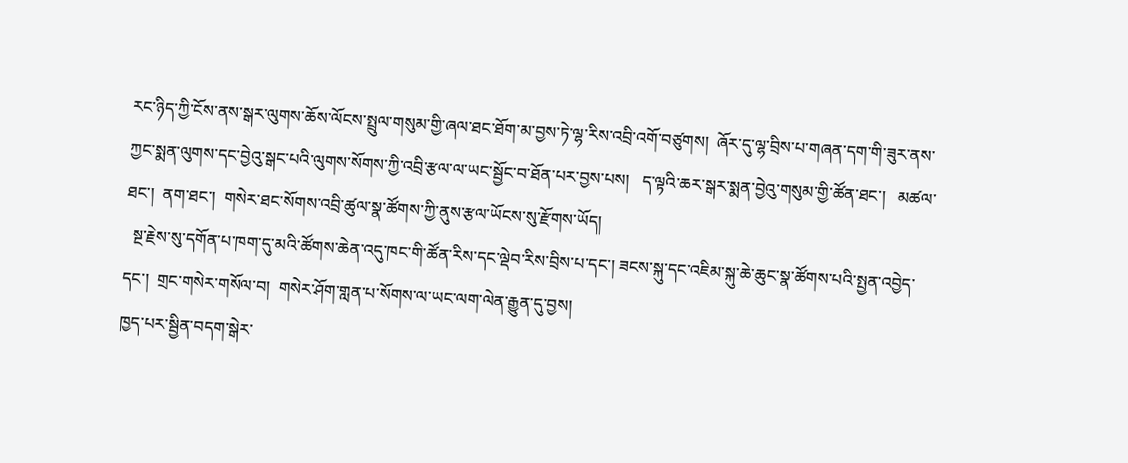རང་ཉིད་ཀྱི་ངོས་ནས་སྒར་ལུགས་ཆོས་ལོངས་སྤྲུལ་གསུམ་གྱི་ཞལ་ཐང་ཐོག་མ་བྱས་ཏེ་ལྷ་རིས་འབྲི་འགོ་བཙུགས།  ཞོར་དུ་ལྷ་བྲིས་པ་གཞན་དག་གི་ཟུར་ནས་ཀྱང་སྨན་ལུགས་དང་བྱེའུ་སྒང་པའི་ལུགས་སོགས་ཀྱི་འབྲི་རྩལ་ལ་ཡང་སྦྱོང་བ་ཐོན་པར་བྱས་པས།   ད་ལྟའི་ཆར་སྒར་སྨན་བྱེའུ་གསུམ་གྱི་ཚོན་ཐང་།   མཚལ་ཐང་།  ནག་ཐང་།  གསེར་ཐང་སོགས་འབྲི་ཚུལ་སྣ་ཚོགས་ཀྱི་ནུས་རྩལ་ཡོངས་སུ་རྫོགས་ཡོད།
  སྔ་རྗེས་སུ་དགོན་པ་ཁག་དུ་མའི་ཚོགས་ཆེན་འདུ་ཁང་གི་ཚོན་རིས་དང་ལྡེབ་རིས་བྲིས་པ་དང་། ཟངས་སྐུ་དང་འཇིམ་སྐུ་ཆེ་ཆུང་སྣ་ཚོགས་པའི་སྤྱན་འབྱེད་དང་།  གྲང་གསེར་གསོལ་བ།  གསེར་ཤོག་གླན་པ་སོགས་ལ་ཡང་ལག་ལེན་རྒྱུན་དུ་བྱས།
ཁྱད་པར་སྦྱིན་བདག་སྒེར་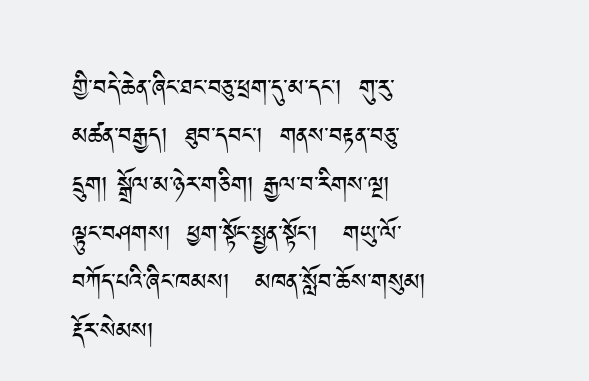གྱི་བདེ་ཆེན་ཞིང་ཐང་བཅུ་ཕྲག་དུ་མ་དང་།  གུ་རུ་མཚན་བརྒྱད།  ཐུབ་དབང་།  གནས་བརྟན་བཅུ་དྲུག། སྒྲོལ་མ་ཉེར་གཅིག། རྒྱལ་བ་རིགས་ལྔ།  ལྟུང་བཤགས།  ཕྱག་སྟོང་སྤྱན་སྟོང་།   གཡུ་ལོ་བཀོད་པའི་ཞིང་ཁམས།   མཁན་སློབ་ཆོས་གསུམ།   རྡོར་སེམས།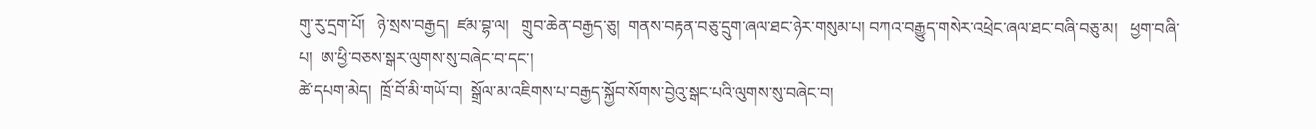གུ་རུ་དྲག་པོ།   ཉེ་སྲས་བརྒྱད།  ཛམ་བྷ་ལ།   གྲུབ་ཆེན་བརྒྱད་ཅུ།  གནས་བརྟན་བཅུ་དྲུག་ཞལ་ཐང་ཉེར་གསུམ་པ། བཀའ་བརྒྱུད་གསེར་འཕྲེང་ཞལ་ཐང་བཞི་བཅུ་མ།   ཕྱག་བཞི་པ།  ཨ་ཕྱི་བཅས་སྒར་ལུགས་སུ་བཞེང་བ་དང་།
ཚེ་དཔག་མེད།  ཁྲོ་བོ་མི་གཡོ་བ།  སྒྲོལ་མ་འཇིགས་པ་བརྒྱད་སྐྱོབ་སོགས་བྱེའུ་སྒང་པའི་ལུགས་སུ་བཞེང་བ།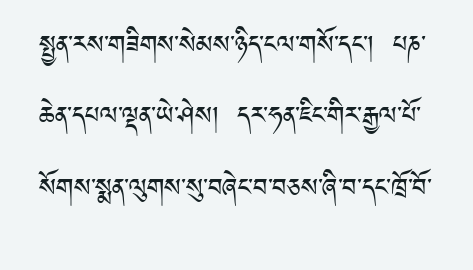སྤྱན་རས་གཟིགས་སེམས་ཉིད་ངལ་གསོ་དང་།  པཎ་ཆེན་དཔལ་ལྡན་ཡེ་ཤེས།  དར་ཧན་ཇིང་གིར་རྒྱལ་པོ་སོགས་སྨན་ལུགས་སུ་བཞེང་བ་བཅས་ཞི་བ་དང་ཁྲོ་བོ་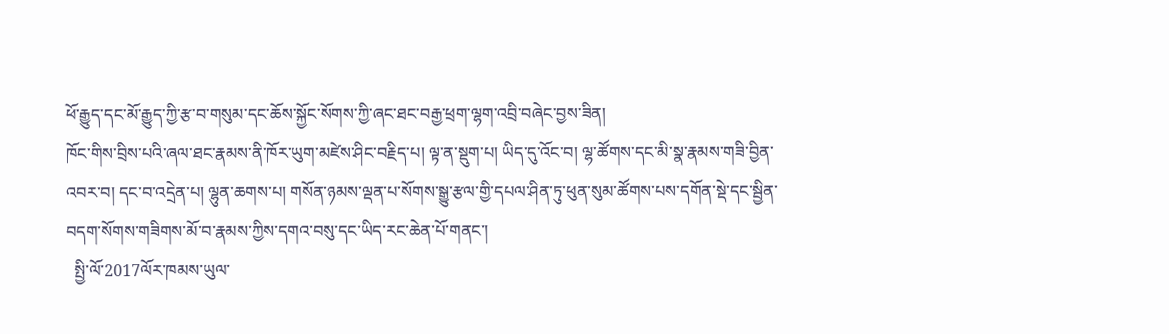ཕོ་རྒྱུད་དང་མོ་རྒྱུད་ཀྱི་རྩ་བ་གསུམ་དང་ཆོས་སྐྱོང་སོགས་ཀྱི་ཞང་ཐང་བརྒྱ་ཕྲག་ལྷག་འབྲི་བཞེང་བྱས་ཟིན།
ཁོང་གིས་བྲིས་པའི་ཞལ་ཐང་རྣམས་ནི་ཁོར་ཡུག་མཛེས་ཤིང་བརྗིད་པ། ལྟ་ན་སྡུག་པ། ཡིད་དུ་འོང་བ། ལྷ་ཚོགས་དང་མི་སྣ་རྣམས་གཟི་བྱིན་འབར་བ། དང་བ་འདྲེན་པ། ལྷུན་ཆགས་པ། གསོན་ཉམས་ལྡན་པ་སོགས་སྒྱུ་རྩལ་གྱི་དཔལ་ཤིན་ཏུ་ཕུན་སུམ་ཚོགས་པས་དགོན་སྡེ་དང་སྦྱིན་བདག་སོགས་གཟིགས་མོ་བ་རྣམས་ཀྱིས་དགའ་བསུ་དང་ཡིད་རང་ཆེན་པོ་གནང་།
  སྤྱི་ལོ་2017ལོར་ཁམས་ཡུལ་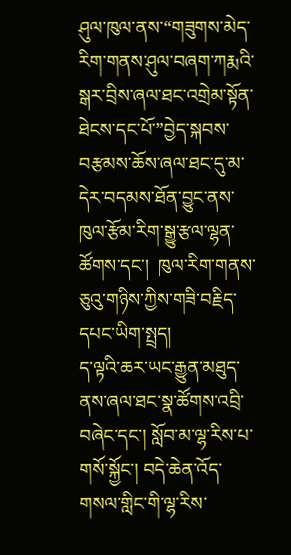ཤུལ་ཁུལ་ནས་“གཟུགས་མེད་རིག་གནས་ཤུལ་བཞག་ཀརྨའི་སྒར་བྲིས་ཞལ་ཐང་འགྲེམ་སྟོན་ཐེངས་དང་པོ་”བྱེད་སྐབས་བརྩམས་ཆོས་ཞལ་ཐང་དུ་མ་དེར་བདམས་ཐོན་བྱུང་ནས་ཁུལ་རྩོམ་རིག་སྒྱུ་རྩལ་ལྷན་ཚོགས་དང་།  ཁུལ་རིག་གནས་ཅུའུ་གཉིས་ཀྱིས་གཟི་བརྗིད་དཔང་ཡིག་སྤྲད།
ད་ལྟའི་ཆར་ཡང་རྒྱུན་མཐུད་ནས་ཞལ་ཐང་སྣ་ཚོགས་འབྲི་བཞེང་དང་། སློབ་མ་ལྷ་རིས་པ་གསོ་སྐྱོང་། བདེ་ཆེན་འོད་གསལ་གླིང་གི་ལྷ་རིས་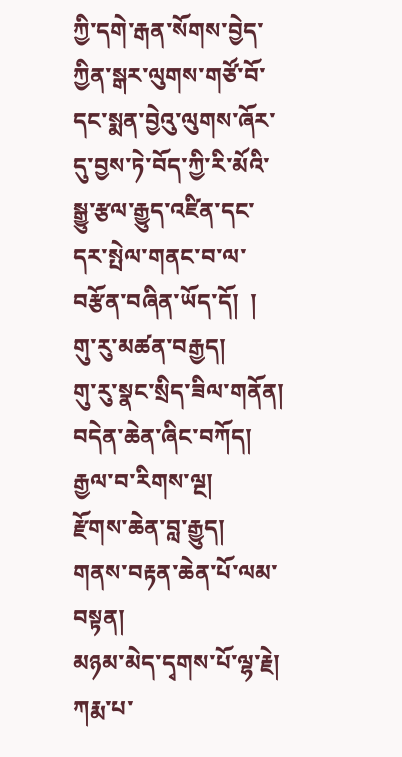ཀྱི་དགེ་རྒན་སོགས་བྱེད་ཀྱིན་སྒར་ལུགས་གཙོ་བོ་དང་སྨན་བྱེའུ་ལུགས་ཞོར་དུ་བྱས་ཏེ་བོད་ཀྱི་རི་མོའི་སྒྱུ་རྩལ་རྒྱུད་འཛིན་དང་དར་སྤེལ་གནང་བ་ལ་བརྩོན་བཞིན་ཡོད་དོ།  །
གུ་རུ་མཚན་བརྒྱད།
གུ་རུ་སྣང་སྲིད་ཟིལ་གནོན།
བདེན་ཆེན་ཞིང་བཀོད།
རྒྱལ་བ་རིགས་ལྔ།
རྫོགས་ཆེན་བླ་རྒྱུད།
གནས་བརྟན་ཆེན་པོ་ལམ་བསྟན།
མཉམ་མེད་དྭགས་པོ་ལྷ་རྗེ།
ཀརྨ་པ་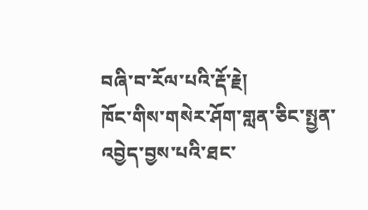བཞི་བ་རོལ་པའི་རྡོ་རྗེ།
ཁོང་གིས་གསེར་ཤོག་གླན་ཅིང་སྤྱན་འབྱེད་བྱས་པའི་ཐང་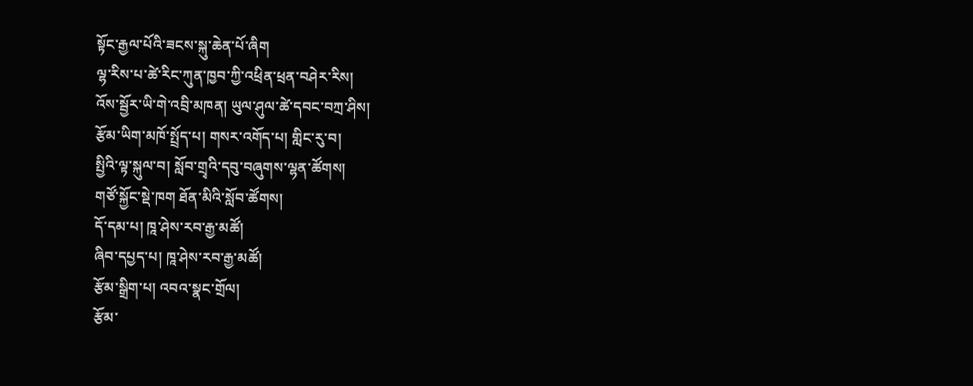སྟོང་རྒྱལ་པོའི་ཟངས་སྐུ་ཆེན་པོ་ཞིག
ལྷ་རིས་པ་ཚེ་རིང་ཀུན་ཁྱབ་ཀྱི་འཕྲིན་ཕྲན་བཤེར་རིས།
འོས་སྦྱོར་ཡི་གེ་འབྲི་མཁན། ཡུལ་ཤུལ་ཚེ་དབང་བཀྲ་ཤིས།
རྩོམ་ཡིག་མཁོ་སྤྲོད་པ། གསར་འགོད་པ། གླིང་རུ་བ།
སྤྱིའི་ལྟ་སྐུལ་བ། སློབ་གྲྭའི་དབུ་བཞུགས་ལྷན་ཚོགས།
གཙོ་སྐྱོང་སྡེ་ཁག ཐོན་མིའི་སློབ་ཚོགས།
དོ་དམ་པ། ཁཱ་ཤེས་རབ་རྒྱ་མཚོ།
ཞིབ་དཔྱད་པ། ཁཱ་ཤེས་རབ་རྒྱ་མཚོ།
རྩོམ་སྒྲིག་པ། འབའ་སྣང་གྲོལ།
རྩོམ་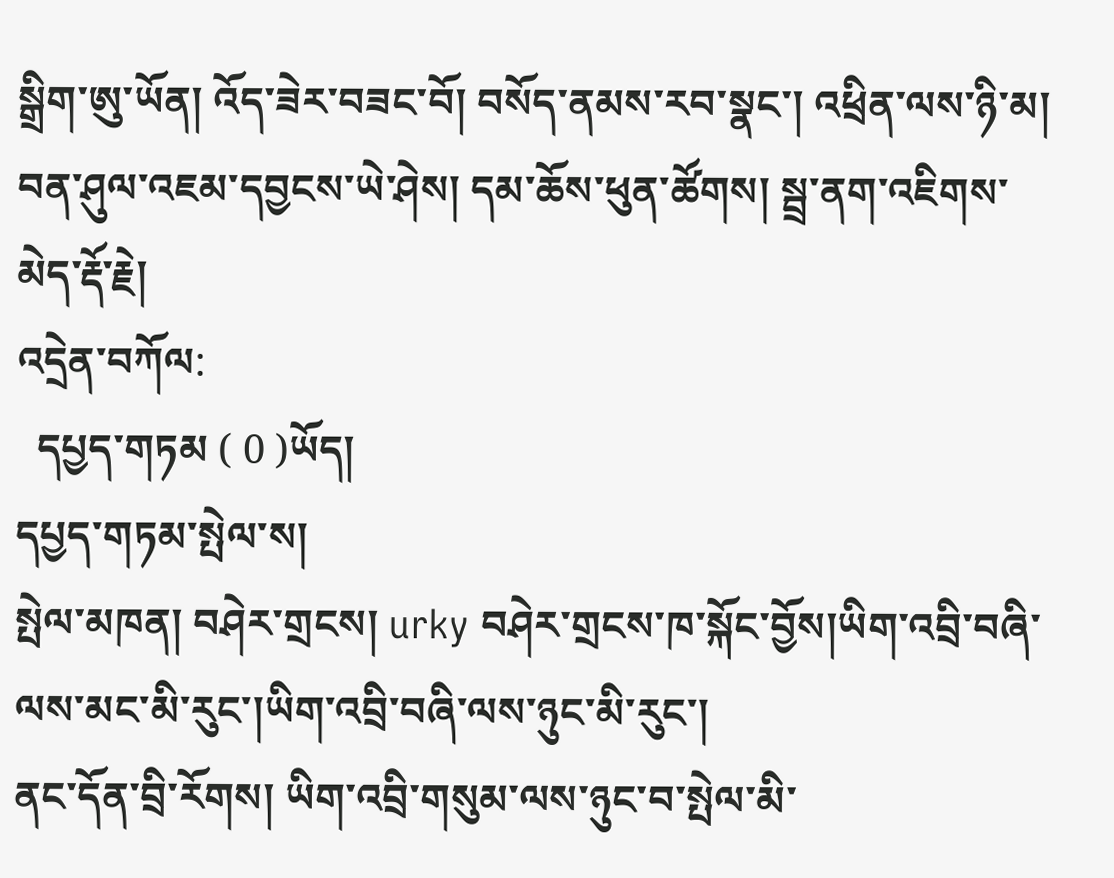སྒྲིག་ཨུ་ཡོན། འོད་ཟེར་བཟང་བོ། བསོད་ནམས་རབ་སྣང་། འཕྲིན་ལས་ཉི་མ། བན་ཤུལ་འཇམ་དབྱངས་ཡེ་ཤེས། དམ་ཆོས་ཕུན་ཚོགས། སྦྲ་ནག་འཇིགས་མེད་རྡོ་རྗེ།
འདྲེན་བཀོལ:
  དཔྱད་གཏམ ( 0 )ཡོད།
དཔྱད་གཏམ་སྤེལ་ས།
སྤེལ་མཁན། བཤེར་གྲངས། urky བཤེར་གྲངས་ཁ་སྐོང་བྱོས།ཡིག་འབྲི་བཞི་ལས་མང་མི་རུང་།ཡིག་འབྲི་བཞི་ལས་ཉུང་མི་རུང་།
ནང་དོན་བྲི་རོགས། ཡིག་འབྲི་གསུམ་ལས་ཉུང་བ་སྤེལ་མི་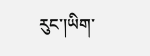རུང་།ཡིག་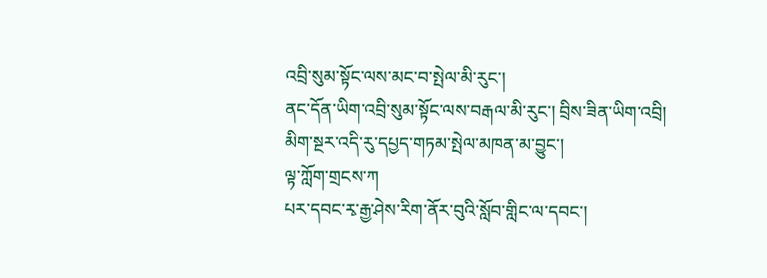འབྲི་སུམ་སྟོང་ལས་མང་བ་སྤེལ་མི་རུང་།
ནང་དོན་ཡིག་འབྲི་སུམ་སྟོང་ལས་བརྒལ་མི་རུང་། བྲིས་ཟིན་ཡིག་འབྲི།
མིག་སྔར་འདི་རུ་དཔྱད་གཏམ་སྤེལ་མཁན་མ་བྱུང་།
ལྟ་ཀློག་གྲངས་ཀ
པར་དབང་རྭ་རྒྱ་ཤེས་རིག་ནོར་བུའི་སློབ་གླིང་ལ་དབང་།